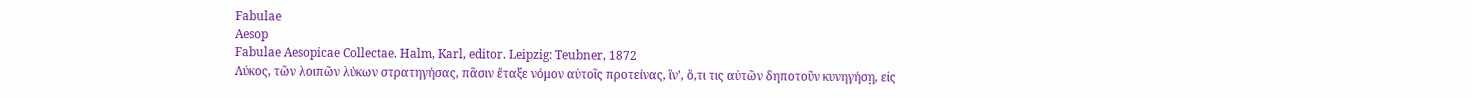Fabulae
Aesop
Fabulae Aesopicae Collectae. Halm, Karl, editor. Leipzig: Teubner, 1872
Λύκος, τῶν λοιπῶν λύκων στρατηγήσας, πᾶσιν ἔταξε νόμον αὐτοῖς προτείνας, ἵνʼ, ὅ,τι τις αὐτῶν δηποτοῦν κυνηγήσῃ, εἰς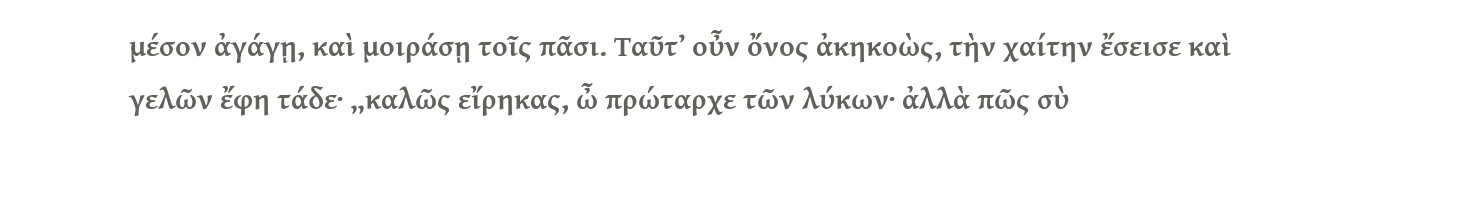μέσον ἀγάγῃ, καὶ μοιράσῃ τοῖς πᾶσι. Ταῦτʼ οὖν ὄνος ἀκηκοὼς, τὴν χαίτην ἔσεισε καὶ γελῶν ἔφη τάδε· „καλῶς εἴρηκας, ὦ πρώταρχε τῶν λύκων· ἀλλὰ πῶς σὺ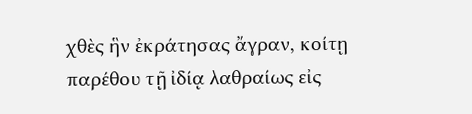χθὲς ἣν ἐκράτησας ἄγραν, κοίτῃ παρέθου τῇ ἰδίᾳ λαθραίως εἰς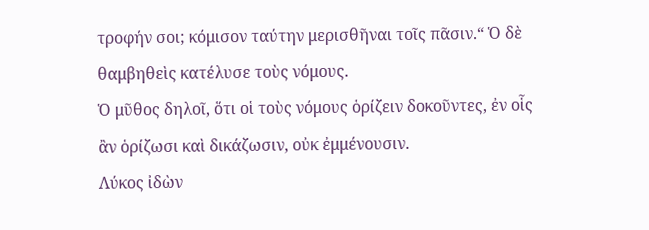τροφήν σοι; κόμισον ταύτην μερισθῆναι τοῖς πᾶσιν.“ Ὁ δὲ θαμβηθεὶς κατέλυσε τοὺς νόμους.
Ὁ μῦθος δηλοῖ, ὅτι οἱ τοὺς νόμους ὁρίζειν δοκοῦντες, ἐν οἷς ἂν ὁρίζωσι καὶ δικάζωσιν, οὐκ ἐμμένουσιν.
Λύκος ἰδὼν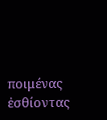ποιμένας ἐσθίοντας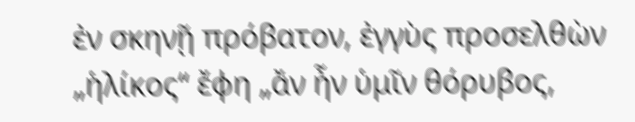ἐν σκηνῇ πρόβατον, ἐγγὺς προσελθὼν „ἡλίκος“ ἔφη „ἄν ἦν ὑμῖν θόρυβος,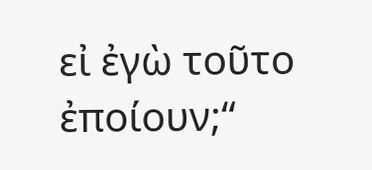εἰ ἐγὼ τοῦτο ἐποίουν;“